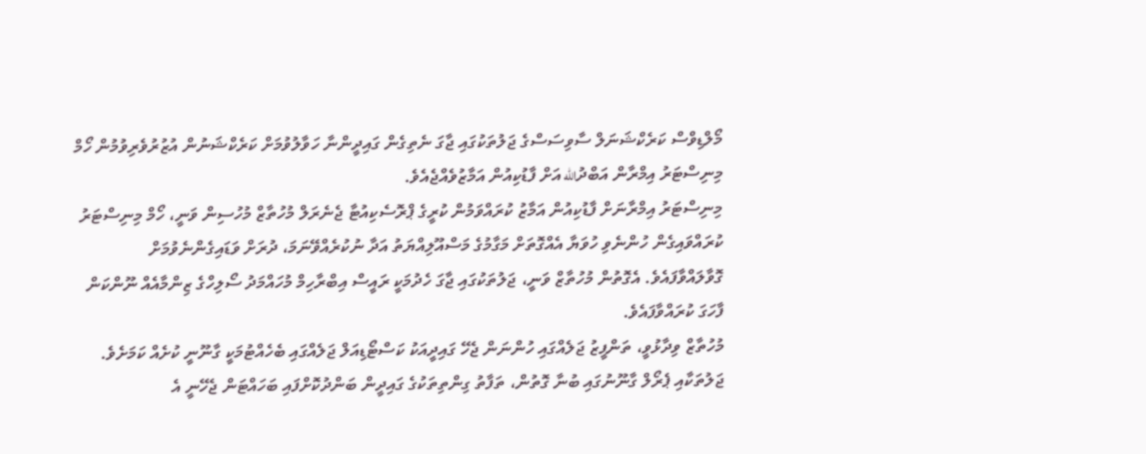މޯލްޑިވްސް ކަރެކްޝަނަލް ސާވިސަސްގެ ޖަލުތަކުގައި ޖާގަ ނެތިގެން ގައިދީންނާ ހަވާލުވުމަށް ކަރެކްޝަނުން އުޒުރުވެރިވުމުން ހޯމް މިނިސްޓަރު އިމްރާން އަބްދުالله އަށް ފާޑުކިއުން އަމާޒުވެއްޖެއެވެ.
މިނިސްޓަރު އިމްރާނަށް ފާޑުކިއުން އަމާޒު ކުރައްވަމުން ކުރީގެ ޕްރޮސެކިއުޓާ ޖެނެރަލް މުހުތާޒް މުހުސިން ވަނީ، ހޯމް މިނިސްޓަރު ކުރައްވައިގެން ހުންނެވި ހުވަޔާ އެއްގޮތަށް މަގާމުގެ މަސްއޫލިއްޔަތު އަދާ ނުކުރެއްވޭނަމަ، ދުރަށް ވަޑައިގެންނެވުމަށް ގޮވާލައްވާފައެވެ. އެގޮތުން މުހުތާޒް ވަނީ، ޖަލުތަކުގައި ޖާގަ ހެދުމަކީ ރައީސް އިބްރާހިމް މުހައްމަދު ސޯލިހްގެ ޒިންމާއެއް ނޫންކަން ފާހަގަ ކުރައްވާފައެވެ.
މުހުތާޒް ވިދާޅުވީ، ތަންފީޒު ޖަލެއްގައި ހުންނަން ޖެހޭ ގައިދީއަކު ކަސްޓޯޑިއަލް ޖަލެއްގައި ބެހެއްޓުމަކީ ގާނޫނީ ކުށެއް ކަމަށެވެ.
ޖަލުތަކާއި ޕެރޯލް ގާނޫނުގައި ބުނާ ގޮތުން، ތަފާތު ގިންތިތަކުގެ ގައިދީން ބަންދުކޮށްފައި ބަހައްޓަން ޖެހޭނީ އެ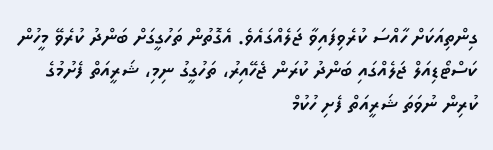ގިންތިއަކަށް ހާއްސަ ކުރެވިފައިވާ ޖަލެއްގައެވެ. އެގޮތުން ތަހުގީގަށް ބަންދު ކުރެވޭ މީހުން ކަސްޓޯޑިއަލް ޖަލެއްގައި ބަންދު ކުރަން ޖެހޭއިރު، ތަހުގީގު ނިމި، ޝަރީއަތް ފެށުމުގެ ކުރިން ނުވަތަ ޝަރީއަތް ފެށި ހުކުމް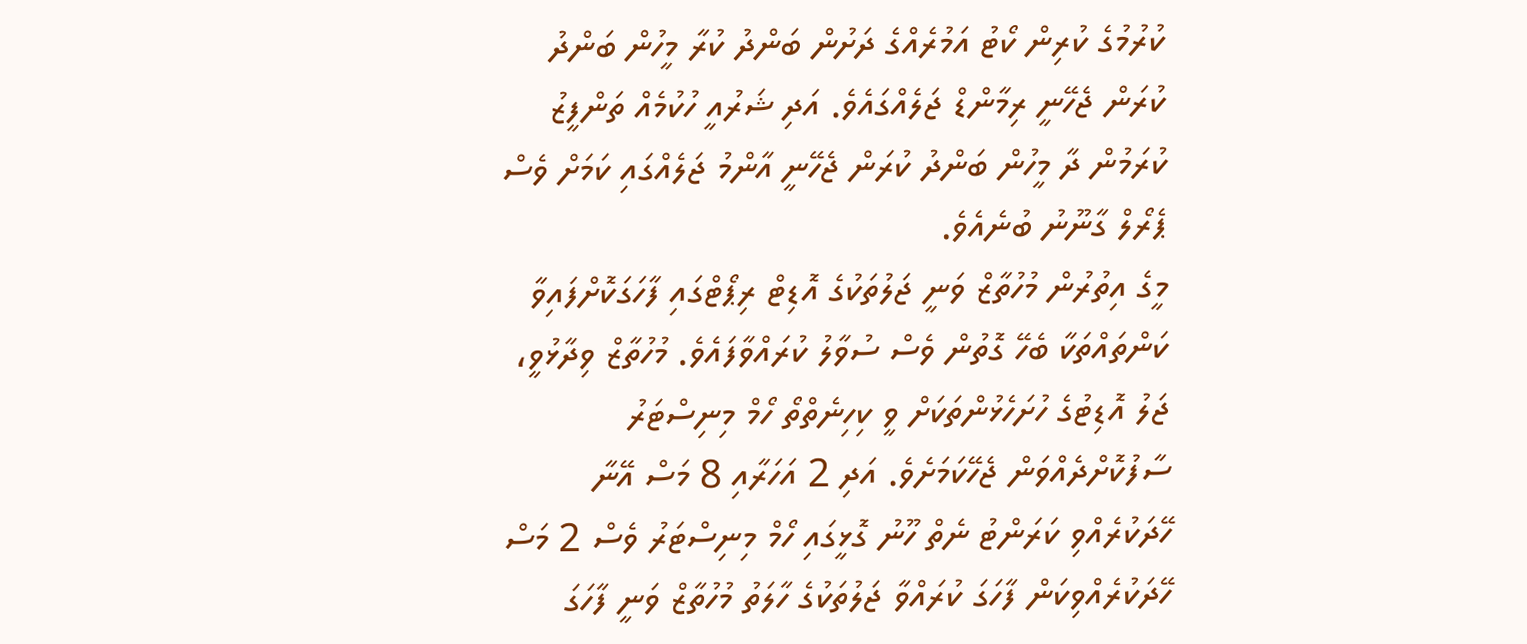ކުރުމުގެ ކުރިން ކޯޓު އަމުރެއްގެ ދަށުން ބަންދު ކުރާ މީހުން ބަންދު ކުރަން ޖެހޭނީ ރިމާންޑް ޖަލެއްގައެވެ. އަދި ޝަރުއީ ހުކުމެއް ތަންފީޒު ކުރަމުން ދާ މީހުން ބަންދު ކުރަން ޖެހޭނީ އާންމު ޖަލެއްގައި ކަމަށް ވެސް ޕެރޯލް ގާނޫނު ބުނެއެވެ.
މީގެ އިތުރުން މުހުތާޒް ވަނީ ޖަލުތަކުގެ އޮޑިޓް ރިޕޯޓްގައި ފާހަގަކޮށްފައިވާ ކަންތައްތަކާ ބެހޭ ގޮތުން ވެސް ސުވާލު ކުރައްވާފައެވެ. މުހުތާޒް ވިދާޅުވީ، ޖަލު އޮޑިޓުގެ ހުށަހެޅުންތަކަށް ވީ ކިހިނެތްތޯ ހޯމް މިނިސްޓަރު ސާފުކޮށްދެއްވަން ޖެހޭކަމަށެވެ. އަދި 2 އަހަރާއި 8 މަސް އޭނާ ހޭދަކުރެއްވި ކަރަންޓު ނެތް ހޫނު ގޮޅީގައި ހޯމް މިނިސްޓަރު ވެސް 2 މަސް ހޭދަކުރެއްވިކަން ފާހަގަ ކުރައްވާ ޖަލުތަކުގެ ހާލަތު މުހުތާޒް ވަނީ ފާހަގަ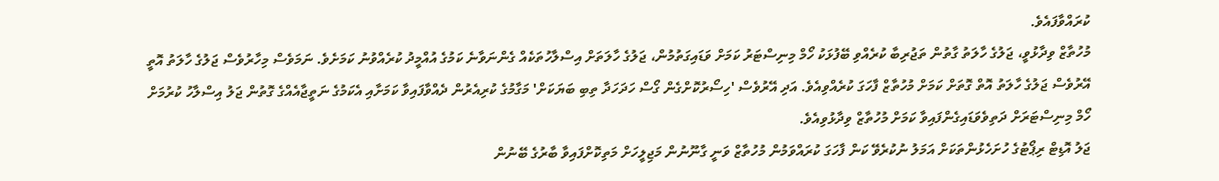ކުރައްވާފައެވެ.
މުހުތާޒް ވިދާޅުވީ، ޖަލުގެ ހާލަތު ގާތުން ތަޖުރިބާ ކުރެއްވި ބޭފުޅަކު ހޯމް މިނިސްޓަރު ކަމަށް ވަޑައިގަތުމުން، ޖަލުގެ ހާލަތަށް އިސްލާހުތަކެއް ގެންނަވާނެ ކަމުގެ އުއްމީދު ކުރެއްވުނު ކަމަށެވެ. ނަމަވެސް މިހާރުވެސް ޖަލުގެ ހާލަތު އޮތީ އޭރުވެސް ޖަލުގެ ހާލަތު އޮތް ގޮތަށް ކަމަށް މުހުތާޒް ފާހަގަ ކުރެއްވިއެވެ. އަދި އޭރުވެސް 'ހިސޯރުކޮށްގެން ގޯސް ހަދަހަދާ ތިބި ބަޔަކަށް' މަގާމުގެ ކުރިއެރުން ދެއްވާފައިވާ ކަމަށާއި އެކަމުގެ ނަތީޖާއެއްގެ ގޮތުން ޖަލު އިސްލާހު ކުރުމަށް ހޯމް މިނިސްޓަރަށް ދަތިވެވަޑައިގެންފައިވާ ކަމަށް މުހުތާޒް ވިދާޅުވިއެވެ.
ޖަލު އޮޑިޓް ރިޕޯޓުގެ ހުށަހެޅުންތަކަށް އަމަލު ނުކުރެވޭ ކަން ފާހަގަ ކުރައްވަމުން މުހުތާޒް ވަނީ ގާނޫނުން މަޖިލީހަށް މަތިކޮށްފައިވާ ބާރުގެ ބޭނުން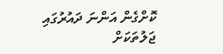ކޮށްގެން އަންނަ ދައުރުގައި ޖަލުތަކަށް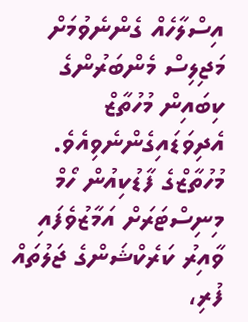އިސްލާހެއް ގެންނެވުމަށް މަޖިލިސް މެންބަރުންގެ ކިބައިން މުހުތާޒް އެދިވަޑައިގެންނެވިއެވެ.
މުހުތާޒްގެ ފާޑުކިއުން ހޯމް މިނިސްޓަރަށް އަމާޒުވެފައި ވާއިރު ކަރެކްޝަންގެ ޖަލުތައް ފުރި،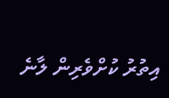އިތުރު ކުށްވެރިން ލާނެ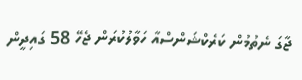ޖާގަ ނެތުމުން ކަރެކްޝަންސްއާ ހަވާލުކުރަން ޖެހޭ 58 ގައިދީން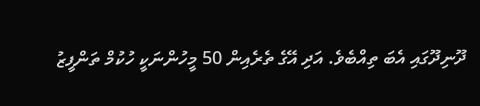ދޫނިދޫގައި އެބަ ތިއްބެވެ. އަދި އޭގެ ތެރެއިން 50 މީހުންނަކީ ހުކުމް ތަންފީޒު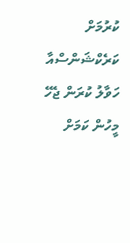ކުރުމަށް ކަރެކްޝަންސްއާ ހަވާލު ކުރަން ޖެހޭ މީހުން ކަމަށް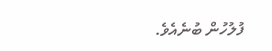ފުލުހުން ބުނެއެވެ.